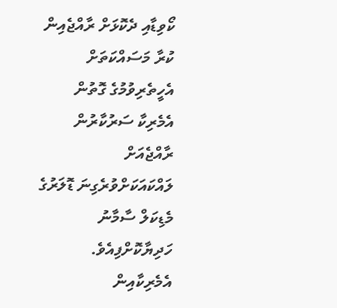ކޯވިޑާއި ދެކޮޅަށް ރާއްޖެއިން ކުރާ މަސައްކަތަށް އެހީތެރިވުމުގެ ގޮތުން އެމެރިކާ ސަރުކާރުން ރާއްޖެއަށް ލައްކައަކަށްވުރެގިނަ ޑޮލަރުގެ މެޑިކަލް ސާމާނު ހަދިޔާކޮށްފިއެވެ.
އެމެރިކާއިން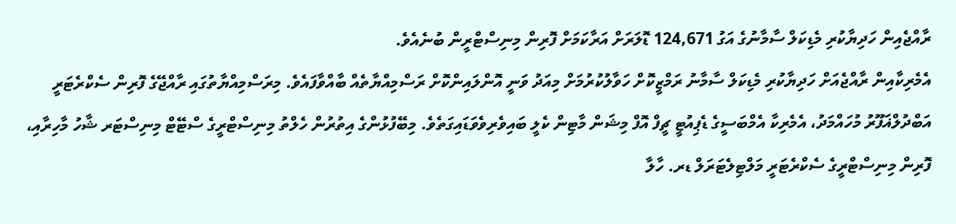ރާއްޖެއިން ހަދިޔާކުރި މެޑިކަލް ސާމާނުގެ އަގު 124,671 ޑޮލަރަށް އަރާކަމަށް ފޮރިން މިނިސްޓްރީން ބުނެއެވެ.
އެމެރިކާއިން ރާއްޖެއަށް ހަދިޔާކުރި މެޑިކަލް ސާމާނު ރަމްޒީކޮށް ހަވާލުކުރުމަށް މިއަދު ވަނީ އޮންލައިންކޮށް ރަސްމިއްޔާތެއް ބާއްވާފައެވެ. މިރަސްމިއްޔާތުގައި ރާއްޖޭގެ ފޮރިން ސެކްރެޓަރީ އަބްދުލްޣަފޫރު މުހައްމަދު، އެމެރިކާ އެމްބަސީގެ ޑެޕިއުޓީ ޗީފް އޮފް މިޝަން މާޓިން ކެލީ ބައިވެރިވެވަޑައިގަތެވެ. މިބޭފުޅުންގެ އިތުރުން ހެލްތު މިނިސްޓްރީގެ ސްޓޭޓް މިނިސްޓަރ ޝާހު މާހިރާއި، ފޮރިން މިނިސްޓްރީގެ ސެކްރެޓަރީ މަލްޓިލެޓަރަލް ޑރ. ހާލާ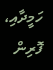ހަމީދާއި، ފޮރިން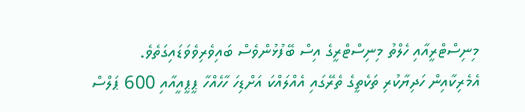މިނިސްޓްރީއާއި ހެލްތު މިނިސްޓްރީގެ އިސް ބޭފުޅުންވެސް ބައިވެރިވެވަޑައިގަތެވެ.
އެމެރިކާއިން ހަދިޔާކުރި ތަކެތީގެ ތެރޭގައި އެއްލައްކަ އަށްޑިހަ ހާހެއްހާ ޕީޕީއީއާއި 600 ޕަލްސް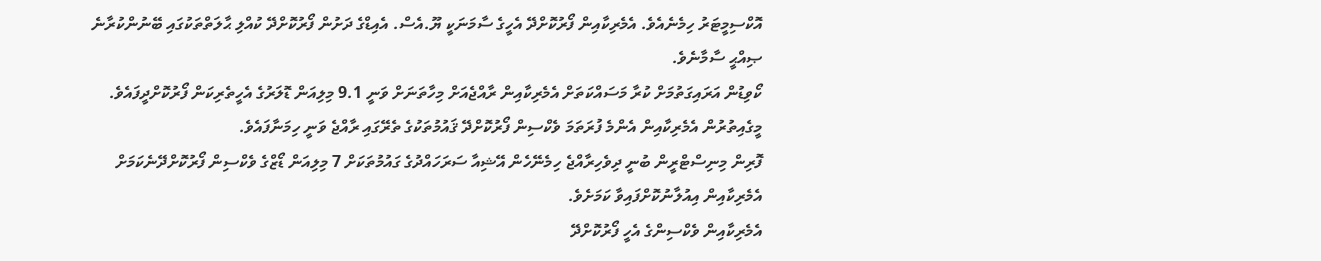އޮކްސިމީޓަރު ހިމެނެއެވެ. އެމެރިކާއިން ފޯރުކޮށްދޭ އެހީގެ ސާމަނަކީ ޔޫ.އެސް. އެއިޑްގެ ދަށުން ފޯރުކޮށްދޭ ކުއްލި ޙާލަތްތަކުގައި ބޭނުންކުރާނެ ޞިއްޙީ ސާމާނެވެ.
ކޯވިޑުން އަރައިގަތުމަށް ކުރާ މަސައްކަތަށް އެމެރިކާއިން ރާއްޖެއަށް މިހާތަނަށް ވަނީ 9.1 މިލިއަން ޑޮލަރުގެ އެހީތެރިކަން ފޯރުކޮށްދީފައެވެ. މީގެއިތުރުން އެމެރިކާއިން އެންމެ ފުރަތަމަ ވެކްސިން ފޯރުކޮށްދޭ ޤައުމުތަކުގެ ތެރޭގައި ރާއްޖެ ވަނީ ހިމަނާފައެވެ.
ފޮރިން މިނިސްޓްރީން ބުނީ ދިވެހިރާއްޖެ ހިމެނޭހެން އޭޝިއާ ސަރަހައްދުގެ ގައުމުތަކަށް 7 މިލިއަން ޑޯޒްގެ ވެކްސިން ފޯރުކޮށްދޭނެކަމަށް އެމެރިކާއިން އިއުލާނުކޮށްފައިވާ ކަމަށެވެ.
އެމެރިކާއިން ވެކްސިންގެ އެހީ ފޯރުކޮށްދޭ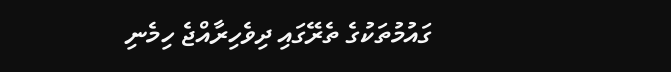ގައުމުތަކުގެ ތެރޭގައި ދިވެހިރާއްޖެ ހިމެނި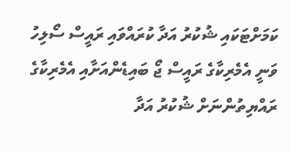ކަމަށްޓަކައި ޝުކުރު އަދާ ކުރައްވައި ރައީސް ސޯލިހު ވަނީ އެމެރިކާގެ ރައީސް ޖޯ ބައިޑެންއަށާއި އެމެރިކާގެ ރައްޔިތުންނަށް ޝުކުރު އަދާ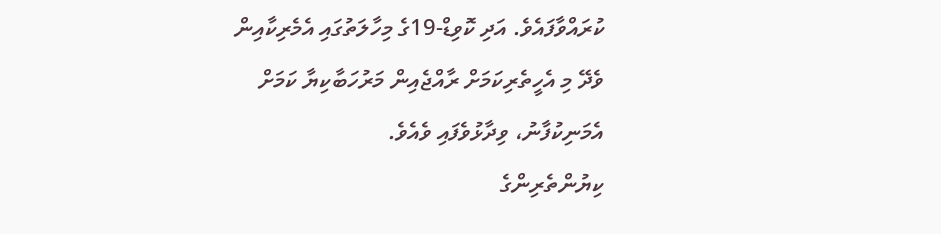ކުރައްވާފައެވެ. އަދި ކޮވިޑް-19ގެ މިހާލަތުގައި އެމެރިކާއިން ވެދޭ މި އެހީތެރިކަމަށް ރާއްޖެއިން މަރުހަބާކިޔާ ކަމަށް އެމަނިކުފާނު، ވިދާޅުވެފައި ވެއެވެ.
ކިޔުންތެރިންގެ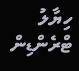ހިޔާލު
ޓްރެންޑިން